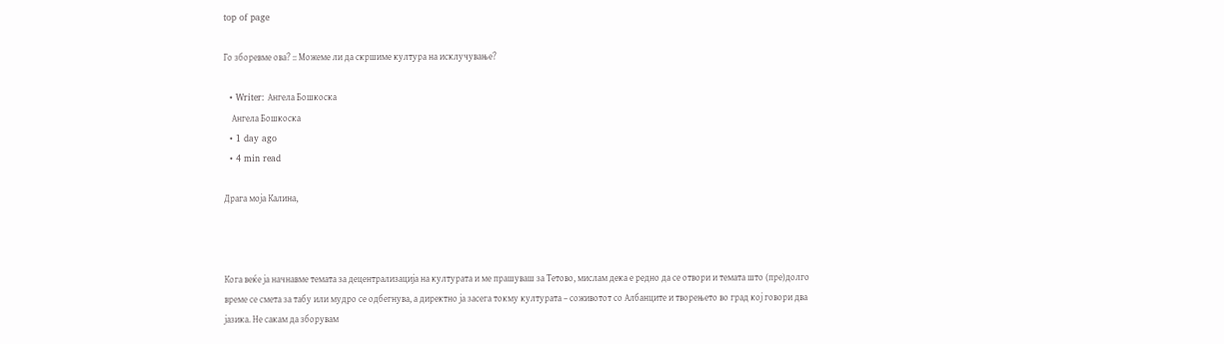top of page

Го зборевме ова? :: Можеме ли да скршиме култура на исклучување?

  • Writer: Ангела Бошкоска
    Ангела Бошкоска
  • 1 day ago
  • 4 min read

Драга моја Калина,



Кога веќе ја начнавме темата за децентрализација на културата и ме прашуваш за Тетово, мислам дека е редно да се отвори и темата што (пре)долго време се смета за табу или мудро се одбегнува, а директно ја засега токму културата – соживотот со Албанците и творењето во град кој говори два јазика. Не сакам да зборувам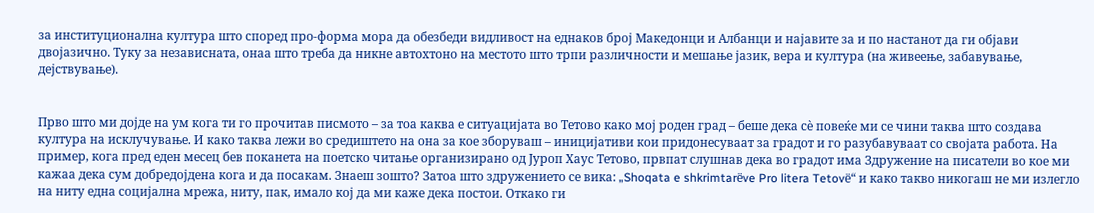за институционална култура што според про-форма мора да обезбеди видливост на еднаков број Македонци и Албанци и најавите за и по настанот да ги објави двојазично. Туку за независната, онаа што треба да никне автохтоно на местото што трпи различности и мешање јазик, вера и култура (на живеење, забавување, дејствување).


Прво што ми дојде на ум кога ти го прочитав писмото – за тоа каква е ситуацијата во Тетово како мој роден град – беше дека сѐ повеќе ми се чини таква што создава култура на исклучување. И како таква лежи во средиштето на она за кое зборуваш – иницијативи кои придонесуваат за градот и го разубавуваат со својата работа. На пример, кога пред еден месец бев поканета на поетско читање организирано од Јуроп Хаус Тетово, првпат слушнав дека во градот има Здружение на писатели во кое ми кажаа дека сум добредојдена кога и да посакам. Знаеш зошто? Затоа што здружението се вика: „Shoqata e shkrimtarёve Pro litera Tetovё“ и како такво никогаш не ми излегло на ниту една социјална мрежа, ниту, пак, имало кој да ми каже дека постои. Откако ги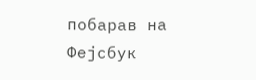побарав на Фејсбук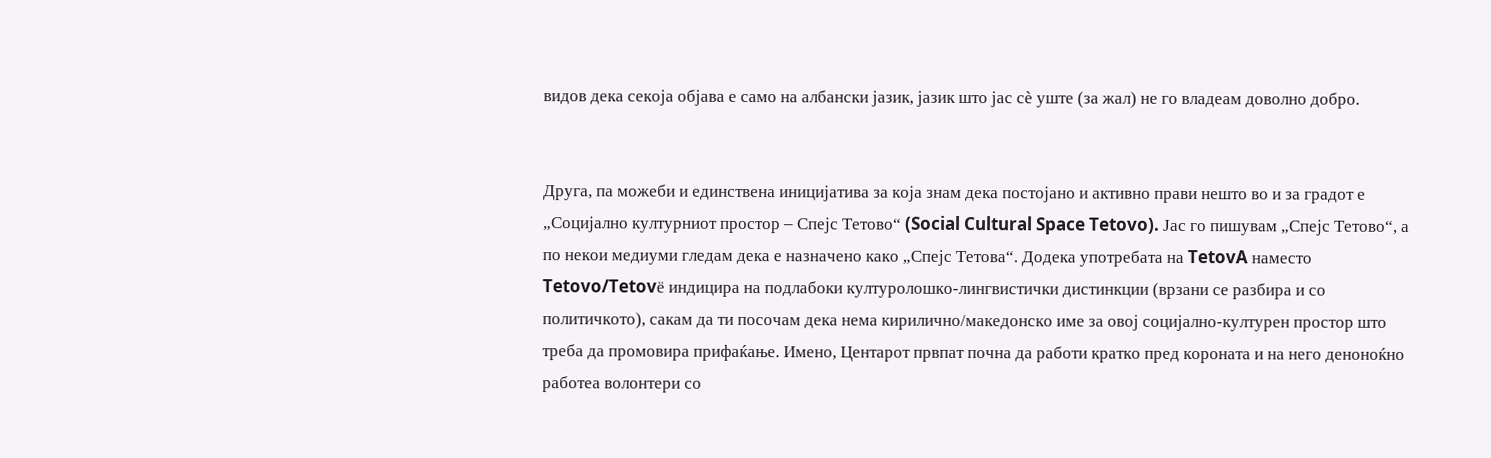видов дека секоја објава е само на албански јазик, јазик што јас сѐ уште (за жал) не го владеам доволно добро.


Друга, па можеби и единствена иницијатива за која знам дека постојано и активно прави нешто во и за градот е „Социјално културниот простор – Спејс Тетово“ (Social Cultural Space Tetovo). Јас го пишувам „Спејс Тетово“, а по некои медиуми гледам дека е назначено како „Спејс Тетова“. Додека употребата на TetovA наместо Tetovo/Tetovё индицира на подлабоки културолошко-лингвистички дистинкции (врзани се разбира и со политичкото), сакам да ти посочам дека нема кирилично/македонско име за овој социјално-културен простор што треба да промовира прифаќање. Имено, Центарот првпат почна да работи кратко пред короната и на него деноноќно работеа волонтери со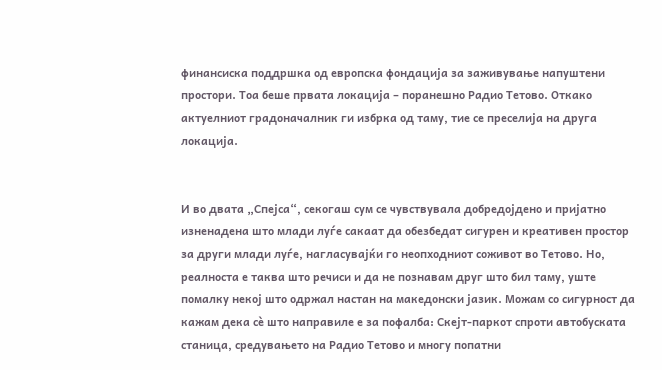финансиска поддршка од европска фондација за заживување напуштени простори. Тоа беше првата локација – поранешно Радио Тетово. Откако актуелниот градоначалник ги избрка од таму, тие се преселија на друга локација.


И во двата „Спејса“, секогаш сум се чувствувала добредојдено и пријатно изненадена што млади луѓе сакаат да обезбедат сигурен и креативен простор за други млади луѓе, нагласувајќи го неопходниот соживот во Тетово. Но, реалноста е таква што речиси и да не познавам друг што бил таму, уште помалку некој што одржал настан на македонски јазик. Можам со сигурност да кажам дека сѐ што направиле е за пофалба: Скејт-паркот спроти автобуската станица, средувањето на Радио Тетово и многу попатни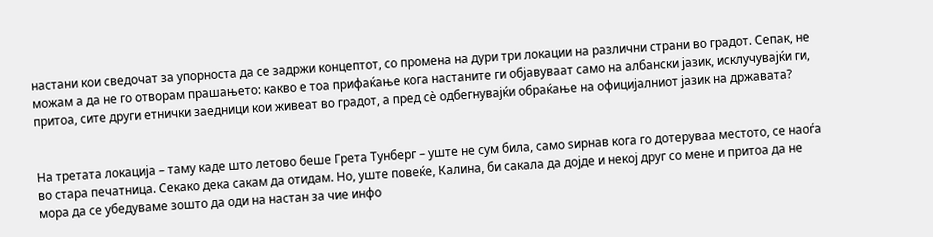настани кои сведочат за упорноста да се задржи концептот, со промена на дури три локации на различни страни во градот. Сепак, не можам а да не го отворам прашањето: какво е тоа прифаќање кога настаните ги објавуваат само на албански јазик, исклучувајќи ги, притоа, сите други етнички заедници кои живеат во градот, а пред сѐ одбегнувајќи обраќање на официјалниот јазик на државата?


На третата локација – таму каде што летово беше Грета Тунберг – уште не сум била, само ѕирнав кога го дотеруваа местото, се наоѓа во стара печатница. Секако дека сакам да отидам. Но, уште повеќе, Калина, би сакала да дојде и некој друг со мене и притоа да не мора да се убедуваме зошто да оди на настан за чие инфо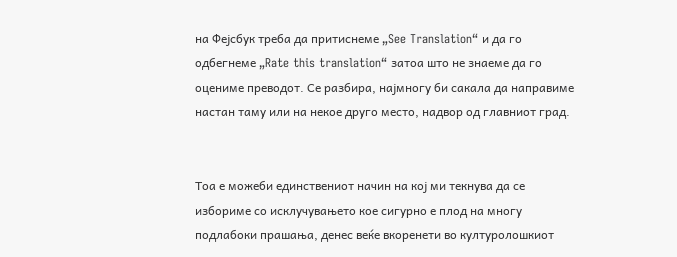на Фејсбук треба да притиснеме „See Translation“ и да го одбегнеме „Rate this translation“ затоа што не знаеме да го оцениме преводот. Се разбира, најмногу би сакала да направиме настан таму или на некое друго место, надвор од главниот град.


Тоа е можеби единствениот начин на кој ми текнува да се избориме со исклучувањето кое сигурно е плод на многу подлабоки прашања, денес веќе вкоренети во културолошкиот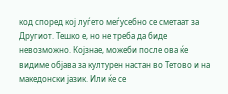код според кој луѓето меѓусебно се сметаат за Другиот. Тешко е, но не треба да биде невозможно. Којзнае, можеби после ова ќе видиме објава за културен настан во Тетово и на македонски јазик. Или ќе се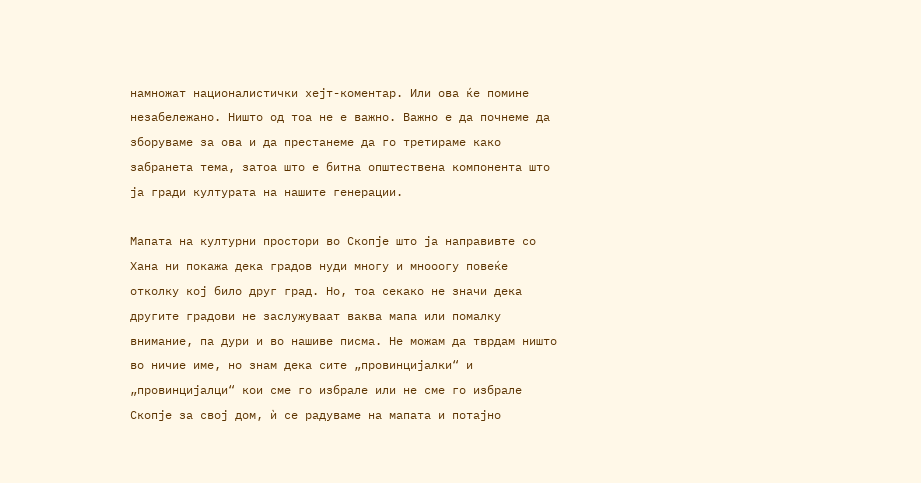намножат националистички хејт-коментар. Или ова ќе помине незабележано. Ништо од тоа не е важно. Важно е да почнеме да зборуваме за ова и да престанеме да го третираме како забранета тема, затоа што е битна општествена компонента што ја гради културата на нашите генерации.

Мапата на културни простори во Скопје што ја направивте со Хана ни покажа дека градов нуди многу и мнооогу повеќе отколку кој било друг град. Но, тоа секако не значи дека другите градови не заслужуваат ваква мапа или помалку внимание, па дури и во нашиве писма. Не можам да тврдам ништо во ничие име, но знам дека сите „провинцијалки“ и „провинцијалци“ кои сме го избрале или не сме го избрале Скопје за свој дом, ѝ се радуваме на мапата и потајно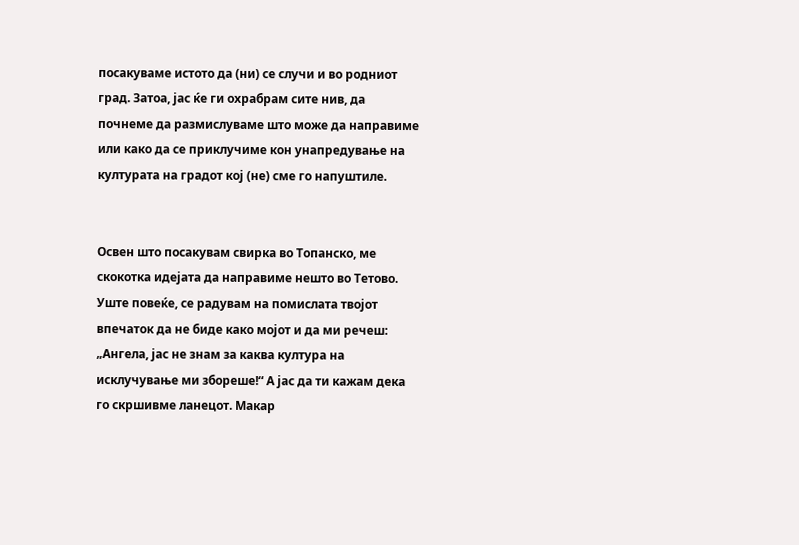посакуваме истото да (ни) се случи и во родниот град. Затоа, јас ќе ги охрабрам сите нив, да почнеме да размислуваме што може да направиме или како да се приклучиме кон унапредување на културата на градот кој (не) сме го напуштиле.


Освен што посакувам свирка во Топанско, ме скокотка идејата да направиме нешто во Тетово. Уште повеќе, се радувам на помислата твојот впечаток да не биде како мојот и да ми речеш: „Ангела, јас не знам за каква култура на исклучување ми збореше!“ А јас да ти кажам дека го скршивме ланецот. Макар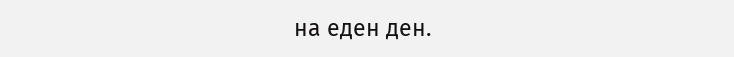на еден ден.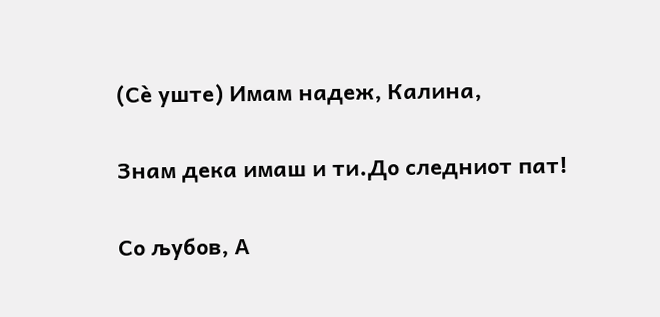(Сѐ уште) Имам надеж, Калина,

Знам дека имаш и ти.До следниот пат!

Со љубов, А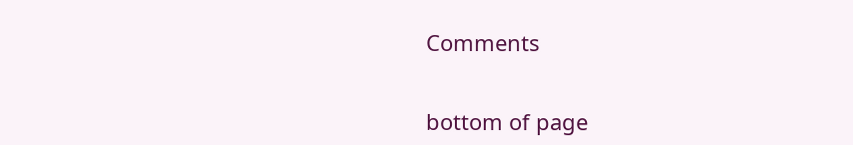Comments


bottom of page